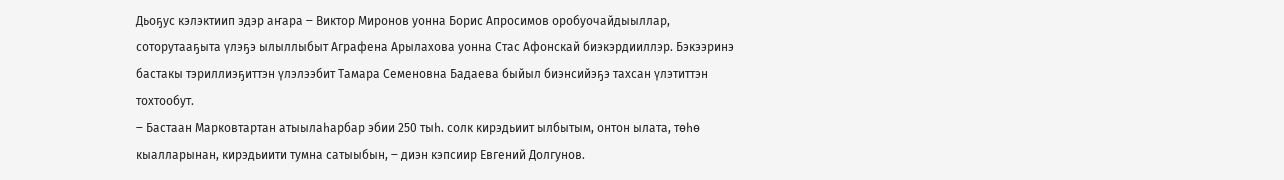Дьоҕус кэлэктиип эдэр аҥара ‒ Виктор Миронов уонна Борис Апросимов оробуочайдыыллар, соторутааҕыта үлэҕэ ылыллыбыт Аграфена Арылахова уонна Стас Афонскай биэкэрдииллэр. Бэкээринэ бастакы тэриллиэҕиттэн үлэлээбит Тамара Семеновна Бадаева быйыл биэнсийэҕэ тахсан үлэтиттэн тохтообут.
‒ Бастаан Марковтартан атыылаһарбар эбии 250 тыһ. солк кирэдьиит ылбытым, онтон ылата, төһө кыалларынан, кирэдьиити тумна сатыыбын, ‒ диэн кэпсиир Евгений Долгунов.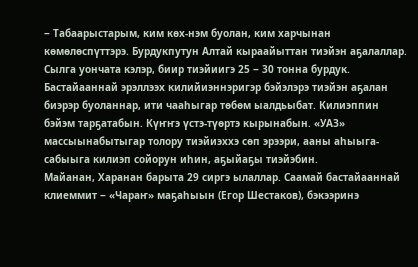‒ Табаарыстарым, ким көх-нэм буолан, ким харчынан көмөлөспүттэрэ. Бурдукпутун Алтай кыраайыттан тиэйэн аҕалаллар. Сылга уончата кэлэр, биир тиэйиигэ 25 ‒ 30 тонна бурдук.
Бастайааннай эрэллээх килийиэннэригэр бэйэлэрэ тиэйэн аҕалан биэрэр буоланнар, ити чааһыгар төбөм ыалдьыбат. Килиэппин бэйэм тарҕатабын. Күҥҥэ үстэ-түөртэ кырынабын. «УАЗ» массыынабытыгар толору тиэйиэххэ сөп эрээри, ааны аһыыга-сабыыга килиэп сойорун иһин, аҕыйаҕы тиэйэбин.
Майанан, Харанан барыта 29 сиргэ ылаллар. Саамай бастайааннай клиеммит ‒ «Чараҥ» маҕаһыын (Егор Шестаков), бэкээринэ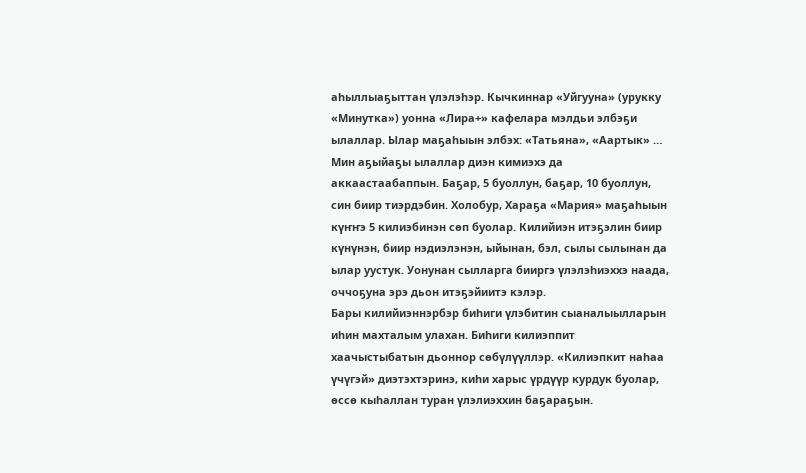аһыллыаҕыттан үлэлэһэр. Кычкиннар «Уйгууна» (урукку «Минутка») уонна «Лира+» кафелара мэлдьи элбэҕи ылаллар. Ылар маҕаһыын элбэх: «Татьяна», «Аартык» …
Мин аҕыйаҕы ылаллар диэн кимиэхэ да аккаастаабаппын. Баҕар, 5 буоллун, баҕар, 10 буоллун, син биир тиэрдэбин. Холобур, Хараҕа «Мария» маҕаһыын күҥҥэ 5 килиэбинэн сөп буолар. Килийиэн итэҕэлин биир күнүнэн, биир нэдиэлэнэн, ыйынан, бэл, сылы сылынан да ылар уустук. Уонунан сылларга бииргэ үлэлэһиэххэ наада, оччоҕуна эрэ дьон итэҕэйиитэ кэлэр.
Бары килийиэннэрбэр биһиги үлэбитин сыаналыылларын иһин махталым улахан. Биһиги килиэппит хаачыстыбатын дьоннор сөбүлүүллэр. «Килиэпкит наһаа үчүгэй» диэтэхтэринэ, киһи харыс үрдүүр курдук буолар, өссө кыһаллан туран үлэлиэххин баҕараҕын.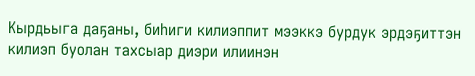Кырдьыга даҕаны, биһиги килиэппит мээккэ бурдук эрдэҕиттэн килиэп буолан тахсыар диэри илиинэн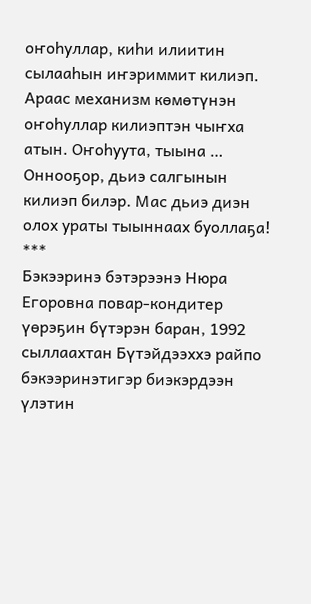оҥоһуллар, киһи илиитин сылааһын иҥэриммит килиэп. Араас механизм көмөтүнэн оҥоһуллар килиэптэн чыҥха атын. Оҥоһуута, тыына … Оннооҕор, дьиэ салгынын килиэп билэр. Мас дьиэ диэн олох ураты тыыннаах буоллаҕа!
***
Бэкээринэ бэтэрээнэ Нюра Егоровна повар-кондитер үөрэҕин бүтэрэн баран, 1992 сыллаахтан Бүтэйдээххэ райпо бэкээринэтигэр биэкэрдээн үлэтин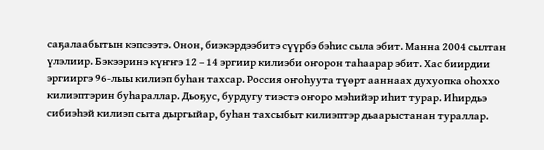саҕалаабытын кэпсээтэ. Онон, биэкэрдээбитэ сүүрбэ бэһис сыла эбит. Манна 2004 сылтан үлэлиир. Бэкээринэ күҥҥэ 12 ‒ 14 эргиир килиэби оҥорон таһаарар эбит. Хас биирдии эргииргэ 96-лыы килиэп буһан тахсар. Россия оҥоһуута түөрт ааннаах духуопка оһоххо килиэптэрин буһараллар. Дьоҕус, бурдугу тиэстэ оҥоро мэһийэр иһит турар. Иһирдьэ сибиэһэй килиэп сыта дыргыйар, буһан тахсыбыт килиэптэр дьаарыстанан тураллар.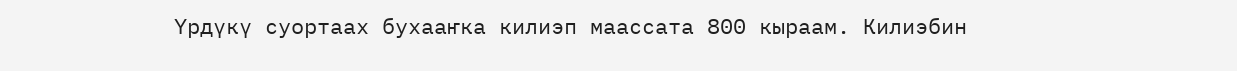Үрдүкү суортаах бухааҥка килиэп маассата 800 кыраам. Килиэбин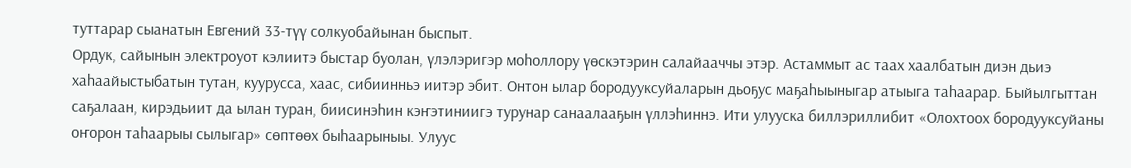туттарар сыанатын Евгений 33-түү солкуобайынан быспыт.
Ордук, сайынын электроуот кэлиитэ быстар буолан, үлэлэригэр моһоллору үөскэтэрин салайааччы этэр. Астаммыт ас таах хаалбатын диэн дьиэ хаһаайыстыбатын тутан, куурусса, хаас, сибиинньэ иитэр эбит. Онтон ылар бородууксуйаларын дьоҕус маҕаһыыныгар атыыга таһаарар. Быйылгыттан саҕалаан, кирэдьиит да ылан туран, биисинэһин кэҥэтиниигэ турунар санаалааҕын үллэһиннэ. Ити улууска биллэриллибит «Олохтоох бородууксуйаны оҥорон таһаарыы сылыгар» сөптөөх быһаарыныы. Улуус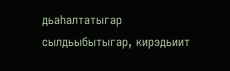дьаһалтатыгар сылдьыбытыгар, кирэдьиит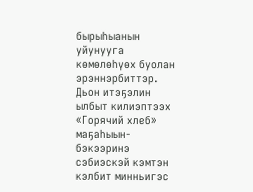бырыһыанын уйунууга көмөлөһүөх буолан эрэннэрбиттэр.
Дьон итэҕэлин ылбыт килиэптээх «Горячий хлеб» маҕаһыын-бэкээринэ сэбиэскэй кэмтэн кэлбит минньигэс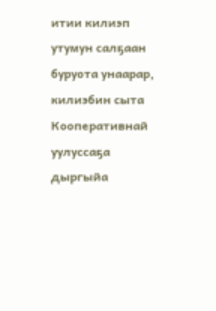итии килиэп утумун салҕаан буруота унаарар, килиэбин сыта Кооперативнай уулуссаҕа дыргыйа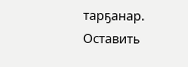тарҕанар.
Оставить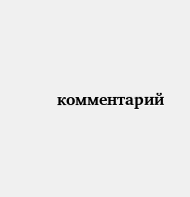комментарий